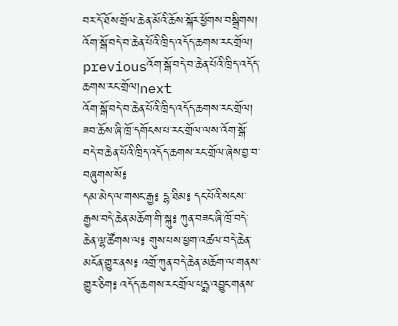བར་དོ་ཐོས་གྲོལ་ཆེན་མོའི་ཆོས་སྐོར་ཕྱོགས་བསྒྲིགས།
འོག་སྒོ་བདེ་བ་ཆེན་པོའི་ཁྲིད་འདོད་ཆགས་རང་གྲོལ།
previousའོག་སྒོ་བདེ་བ་ཆེན་པོའི་ཁྲིད་འདོད་ཆགས་རང་གྲོལ།next
འོག་སྒོ་བདེ་བ་ཆེན་པོའི་ཁྲིད་འདོད་ཆགས་རང་གྲོལ།
ཟབ་ཆོས་ཞི་ཁྲོ་དགོངས་པ་རང་གྲོལ་ལས་འོག་སྒོ་བདེ་བ་ཆེན་པོའི་ཁྲིད་འདོད་ཆགས་རང་གྲོལ་ཞེས་བྱ་བ་བཞུགས་སོ༔
དམ་མེད་ལ་གསང་རྒྱ༔ དྷ་ཐིམ༔ དང་པོའི་སངས་རྒྱས་བདེ་ཆེན་མཆོག་གི་སྐུ༔ ཀུན་བཟང་ཞི་ཁྲོ་བདེ་ཆེན་ལྷ་ཚོགས་ལ༔ གུས་པས་ཕྱག་འཚལ་བདེ་ཆེན་མངོན་གྱུར་ནས༔ འགྲོ་ཀུན་བདེ་ཆེན་མཆོག་ལ་གནས་གྱུར་ཅིག༔ འདོད་ཆགས་རང་གྲོལ་པདྨ་འབྱུང་གནས་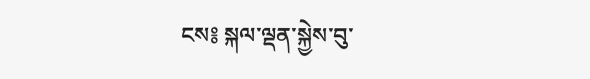ངས༔ སྐལ་ལྡན་སྐྱེས་བུ་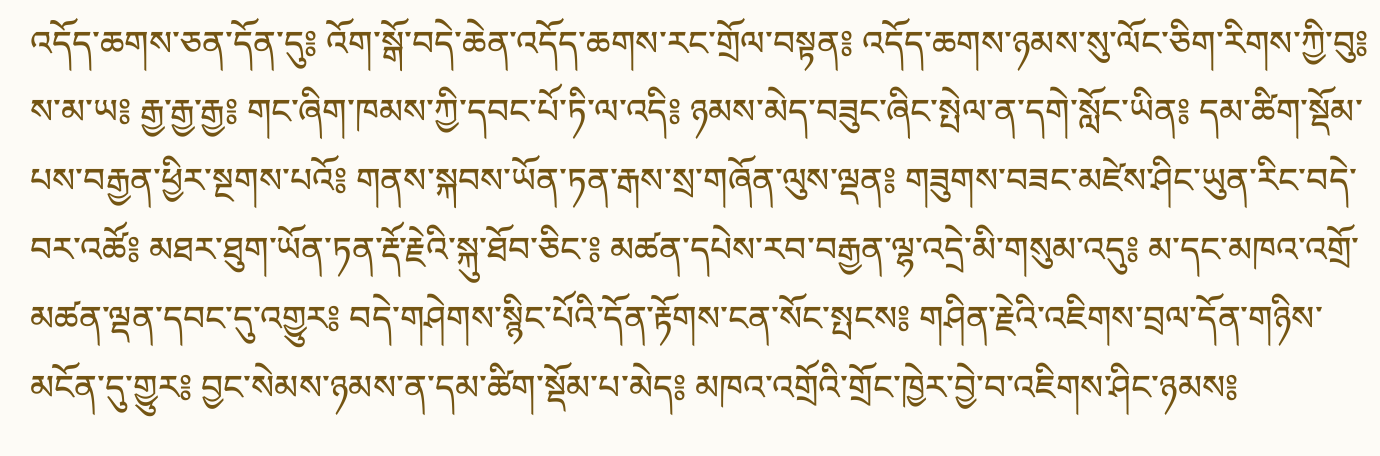འདོད་ཆགས་ཅན་དོན་དུ༔ འོག་སྒོ་བདེ་ཆེན་འདོད་ཆགས་རང་གྲོལ་བསྟན༔ འདོད་ཆགས་ཉམས་སུ་ལོང་ཅིག་རིགས་ཀྱི་བུ༔ ས་མ་ཡ༔ རྒྱ་རྒྱ་རྒྱ༔ གང་ཞིག་ཁམས་ཀྱི་དབང་པོ་ཏི་ལ་འདི༔ ཉམས་མེད་བཟུང་ཞིང་སྤེལ་ན་དགེ་སློང་ཡིན༔ དམ་ཚིག་སྡོམ་པས་བརྒྱན་ཕྱིར་སྔགས་པའོ༔ གནས་སྐབས་ཡོན་ཏན་རྒས་སྲ་གཞོན་ལུས་ལྡན༔ གཟུགས་བཟང་མཛེས་ཤིང་ཡུན་རིང་བདེ་བར་འཚོ༔ མཐར་ཐུག་ཡོན་ཏན་རྡོ་རྗེའི་སྐུ་ཐོབ་ཅིང་༔ མཚན་དཔེས་རབ་བརྒྱན་ལྷ་འདྲེ་མི་གསུམ་འདུ༔ མ་དང་མཁའ་འགྲོ་མཚན་ལྡན་དབང་དུ་འགྱུར༔ བདེ་གཤེགས་སྙིང་པོའི་དོན་རྟོགས་ངན་སོང་སྤངས༔ གཤིན་རྗེའི་འཇིགས་བྲལ་དོན་གཉིས་མངོན་དུ་གྱུར༔ བྱང་སེམས་ཉམས་ན་དམ་ཚིག་སྡོམ་པ་མེད༔ མཁའ་འགྲོའི་གྲོང་ཁྱེར་བྱེ་བ་འཇིགས་ཤིང་ཉམས༔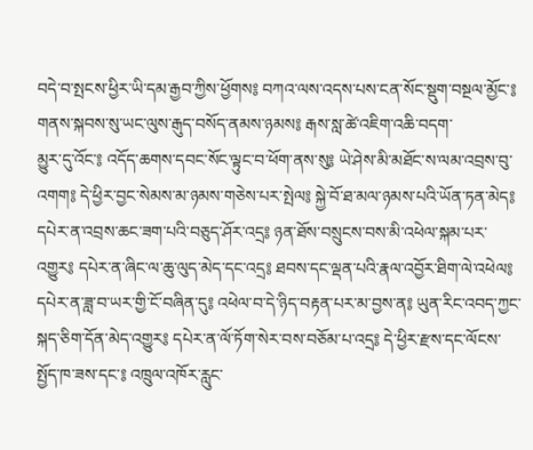བདེ་བ་སྤངས་ཕྱིར་ཡི་དམ་རྒྱབ་ཀྱིས་ཕྱོགས༔ བཀའ་ལས་འདས་པས་ངན་སོང་སྡུག་བསྔལ་མྱོང་༔ གནས་སྐབས་སུ་ཡང་ལུས་རྒུད་བསོད་ནམས་ཉམས༔ རྒས་སླ་ཚེ་འཇིག་འཆི་བདག་
མྱུར་དུ་འོང་༔ འདོད་ཆགས་དབང་སོང་ལྟུང་བ་ཕོག་ནས་སུ༔ ཡེ་ཤེས་མི་མཐོང་ས་ལམ་འབྲས་བུ་འགག༔ དེ་ཕྱིར་བྱང་སེམས་མ་ཉམས་གཅེས་པར་སྤེལ༔ སྐྱེ་བོ་ཐ་མལ་ཉམས་པའི་ཡོན་ཏན་མེད༔ དཔེར་ན་འབྲས་ཆང་ཟག་པའི་བཅུད་ཤོར་འདྲ༔ ཉན་ཐོས་བསྲུངས་བས་མི་འཕེལ་སྐམ་པར་འགྱུར༔ དཔེར་ན་ཞིང་ལ་ཆུ་ལུད་མེད་དང་འདྲ༔ ཐབས་དང་ལྡན་པའི་རྣལ་འབྱོར་ཐིག་ལེ་འཕེལ༔ དཔེར་ན་ཟླ་བ་ཡར་གྱི་ངོ་བཞིན་དུ༔ འཕེལ་བ་དེ་ཉིད་བརྟན་པར་མ་བྱས་ན༔ ཡུན་རིང་འབད་ཀྱང་སྐད་ཅིག་དོན་མེད་འགྱུར༔ དཔེར་ན་ལོ་ཏོག་སེར་བས་བཅོམ་པ་འདྲ༔ དེ་ཕྱིར་རྫས་དང་ལོངས་སྤྱོད་ཁ་ཟས་དང་༔ འཁྲུལ་འཁོར་རླུང་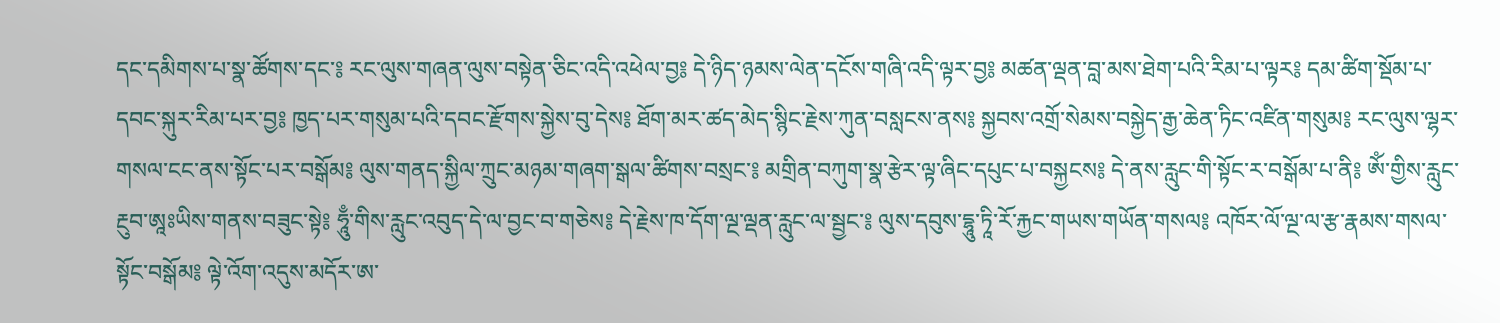དང་དམིགས་པ་སྣ་ཚོགས་དང་༔ རང་ལུས་གཞན་ལུས་བསྟེན་ཅིང་འདི་འཕེལ་བྱ༔ དེ་ཉིད་ཉམས་ལེན་དངོས་གཞི་འདི་ལྟར་བྱ༔ མཚན་ལྡན་བླ་མས་ཐེག་པའི་རིམ་པ་ལྟར༔ དམ་ཚིག་སྡོམ་པ་དབང་སྐུར་རིམ་པར་བྱ༔ ཁྱད་པར་གསུམ་པའི་དབང་རྫོགས་སྐྱེས་བུ་དེས༔ ཐོག་མར་ཚད་མེད་སྙིང་རྗེས་ཀུན་བསླངས་ནས༔ སྐྱབས་འགྲོ་སེམས་བསྐྱེད་རྒྱ་ཆེན་ཏིང་འཛིན་གསུམ༔ རང་ལུས་ལྷར་གསལ་ངང་ནས་སྟོང་པར་བསྒོམ༔ ལུས་གནད་སྐྱིལ་ཀྲུང་མཉམ་གཞག་སྒལ་ཚིགས་བསྲང་༔ མགྲིན་བཀུག་སྣ་རྩེར་ལྟ་ཞིང་དཔུང་པ་བསྐྱངས༔ དེ་ནས་རླུང་གི་སྟོང་ར་བསྒོམ་པ་ནི༔ ༀ་གྱིས་རླུང་རྔུབ་ཨཱཿཡིས་གནས་བཟུང་སྟེ༔ ཧཱུྃ་གིས་རླུང་འབུད་དེ་ལ་བྱང་བ་གཅེས༔ དེ་རྗེས་ཁ་དོག་ལྔ་ལྡན་རླུང་ལ་སྦྱང་༔ ལུས་དབུས་དྷཱུ་ཏཱི་རོ་རྐྱང་གཡས་གཡོན་གསལ༔ འཁོར་ལོ་ལྔ་ལ་རྩ་རྣམས་གསལ་སྟོང་བསྒོམ༔ ལྟེ་འོག་འདུས་མདོར་ཨ་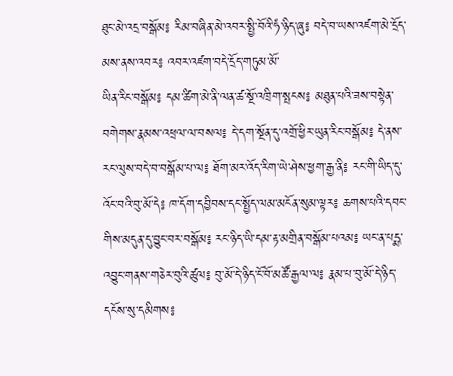ཐུང་མེ་འདྲ་བསྒོམ༔ རིམ་བཞིན་མེ་འབར་སྤྱི་བོའི་ཧཾ་ཉིད་ཞུ༔ བདེ་བ་ཡས་འཛག་མེ་དྲོད་མས་ནས་འབར༔ འབར་འཛག་བདེ་དྲོད་གཏུམ་མོ་
ཡིན་རིང་བསྒོམ༔ དམ་ཚིག་མེ་ནི་ལན་ཚ་སྔོ་འཁྲིག་སྤངས༔ མཐུན་པའི་ཟས་བསྟེན་བགེགས་རྣམས་འཕྲལ་ལ་བསལ༔ དེ་དག་སྔོན་དུ་འགྲོ་ཕྱིར་ཡུན་རིང་བསྒོམ༔ དེ་ནས་རང་ལུས་བདེ་བ་བསྒོམ་པ་ལ༔ ཐོག་མར་འོད་རིག་ཡེ་ཤེས་ཕྱག་རྒྱ་ནི༔ རང་གི་ཡིད་དུ་འོང་བའི་བུ་མོ་དེ༔ ཁ་དོག་དབྱིབས་དང་སྤྱོད་ལམ་མངོན་སུམ་ལྟར༔ ཆགས་པའི་དབང་གིས་མདུན་དུ་བྱུང་བར་བསྒོམ༔ རང་ཉིད་ཡི་དམ་རྟ་མགྲིན་བསྒོམ་པའམ༔ ཡང་ན་པདྨ་འབྱུང་གནས་གཅེར་བུའི་ཚུལ༔ བུ་མོ་དེ་ཉིད་ངོ་བོ་མཚོ་རྒྱལ་ལ༔ རྣམ་པ་བུ་མོ་དེ་ཉིད་དངོས་སུ་དམིགས༔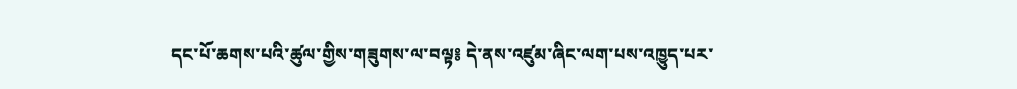དང་པོ་ཆགས་པའི་ཚུལ་གྱིས་གཟུགས་ལ་བལྟ༔ དེ་ནས་འཛུམ་ཞིང་ལག་པས་འཁྱུད་པར་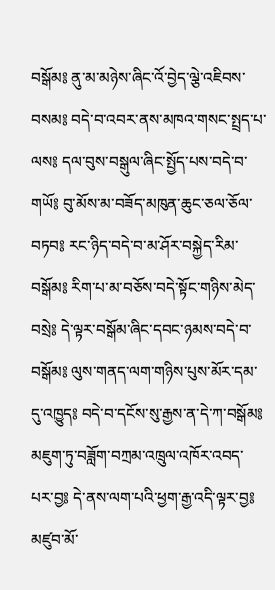བསྒོམ༔ ནུ་མ་མཉེས་ཞིང་འོ་བྱེད་ལྕེ་འཇིབས་བསམ༔ བདེ་བ་འབར་ནས་མཁའ་གསང་སྤྲད་པ་ལས༔ དལ་བུས་བསྒུལ་ཞིང་སྤྱོད་པས་བདེ་བ་གཡོ༔ བུ་མོས་མ་བཟོད་མཁུན་ཆུང་ཅལ་ཅོལ་བཏབ༔ རང་ཉིད་བདེ་བ་མ་ཤོར་བསྐྱེད་རིམ་བསྒོམ༔ རིག་པ་མ་བཅོས་བདེ་སྟོང་གཉིས་མེད་བསྲེ༔ དེ་ལྟར་བསྒོམ་ཞིང་དབང་ཉམས་བདེ་བ་བསྒོམ༔ ལུས་གནད་ལག་གཉིས་པུས་མོར་དམ་དུ་འཁྱུད༔ བདེ་བ་དངོས་སུ་རྒྱས་ན་དེ་ཀ་བསྒོམ༔ མཇུག་ཏུ་བཟློག་བཀྲམ་འཁྲུལ་འཁོར་འབད་པར་བྱ༔ དེ་ནས་ལག་པའི་ཕྱག་རྒྱ་འདི་ལྟར་བྱ༔ མཛུབ་མོ་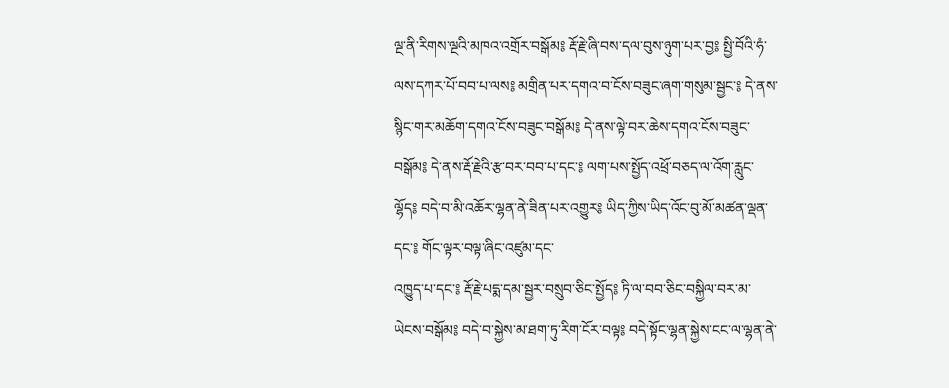ལྔ་ནི་རིགས་ལྔའི་མཁའ་འགྲོར་བསྒོམ༔ རྡོ་རྗེ་ཞི་བས་དལ་བུས་ཉུག་པར་བྱ༔ སྤྱི་བོའི་ཧཾ་ལས་དཀར་པོ་བབ་པ་ལས༔ མགྲིན་པར་དགའ་བ་ངོས་བཟུང་ཞག་གསུམ་སྦྱང་༔ དེ་ནས་སྙིང་གར་མཆོག་དགའ་ངོས་བཟུང་བསྒོམ༔ དེ་ནས་ལྟེ་བར་ཆེས་དགའ་ངོས་བཟུང་བསྒོམ༔ དེ་ནས་རྡོ་རྗེའི་རྩ་བར་བབ་པ་དང་༔ ལག་པས་སྤྱོད་འཕྲོ་བཅད་ལ་འོག་རླུང་ལྷོད༔ བདེ་བ་མི་འཆོར་ལྷན་ནེ་ཟིན་པར་འགྱུར༔ ཡིད་ཀྱིས་ཡིད་འོང་བུ་མོ་མཚན་ལྡན་དང་༔ གོང་ལྟར་བལྟ་ཞིང་འཛུམ་དང་
འཁྱུད་པ་དང་༔ རྡོ་རྗེ་པདྨ་དམ་སྦྱར་བསྲུབ་ཅིང་སྤྱོད༔ ཏི་ལ་བབ་ཅིང་བསྐྱིལ་བར་མ་ཡེངས་བསྒོམ༔ བདེ་བ་སྐྱེས་མ་ཐག་ཏུ་རིག་ངོར་བལྟ༔ བདེ་སྟོང་ལྷན་སྐྱེས་ངང་ལ་ལྷན་ནེ་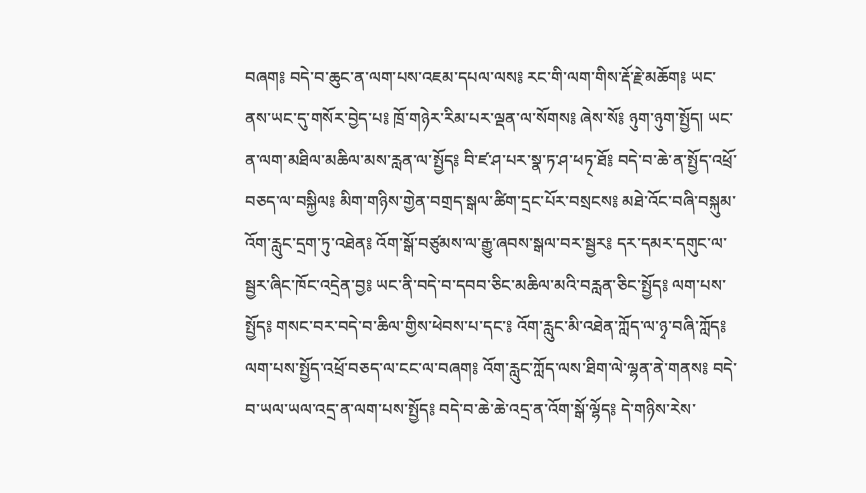བཞག༔ བདེ་བ་ཆུང་ན་ལག་པས་འཇམ་དཔལ་ལས༔ རང་གི་ལག་གིས་རྡོ་རྗེ་མཆོག༔ ཡང་ནས་ཡང་དུ་གསོར་བྱེད་པ༔ ཁྲོ་གཉེར་རིམ་པར་ལྡན་ལ་སོགས༔ ཞེས་སོ༔ ཉུག་ཉུག་སྤྱོད། ཡང་ན་ལག་མཐིལ་མཆིལ་མས་རླན་ལ་སྤྱོད༔ བི་ཛ་ཤ་པར་སྣ་ཏ་ཤ་ཕཏ྄་ཐོ༔ བདེ་བ་ཆེ་ན་སྤྱོད་འཕྲོ་བཅད་ལ་བསྐྱིལ༔ མིག་གཉིས་གྱེན་བགྲད་སྒལ་ཚིག་དྲང་པོར་བསྲངས༔ མཐེ་འོང་བཞི་བསྐུམ་འོག་རླུང་དྲག་ཏུ་འཐེན༔ འོག་སྒོ་བཙུམས་ལ་རྒྱུ་ཞབས་སྒལ་བར་སྦྱར༔ དར་དམར་དགུང་ལ་སྦྱར་ཞིང་ཁོང་འདྲེན་བྱ༔ ཡང་ནི་བདེ་བ་དབབ་ཅིང་མཆིལ་མའི་བརླན་ཅིང་སྤྱོད༔ ལག་པས་སྤྱོད༔ གསང་བར་བདེ་བ་ཆིལ་གྱིས་ཕེབས་པ་དང་༔ འོག་རླུང་མི་འཐེན་ཀློད་ལ་ཉྭ་བཞི་ཀློད༔ ལག་པས་སྤྱོད་འཕྲོ་བཅད་ལ་ངང་ལ་བཞག༔ འོག་རླུང་ཀློད་ལས་ཐིག་ལེ་ལྷན་ནེ་གནས༔ བདེ་བ་ཡལ་ཡལ་འདྲ་ན་ལག་པས་སྤྱོད༔ བདེ་བ་ཆེ་ཆེ་འདྲ་ན་འོག་སྒོ་ལྷོད༔ དེ་གཉིས་རེས་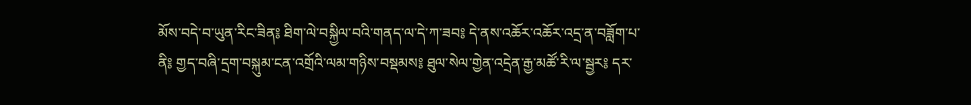མོས་བདེ་བ་ཡུན་རིང་ཟིན༔ ཐིག་ལེ་བསྐྱིལ་བའི་གནད་ལ་དེ་ཀ་ཟབ༔ དེ་ནས་འཆོར་འཆོར་འདྲ་ན་བཟློག་པ་ནི༔ གྱད་བཞི་དྲག་བསྐུམ་ངན་འགྲོའི་ལམ་གཉིས་བསྡམས༔ ཐུལ་སེལ་གྱེན་འདྲེན་རྒྱ་མཚོ་རི་ལ་སྦྱར༔ དར་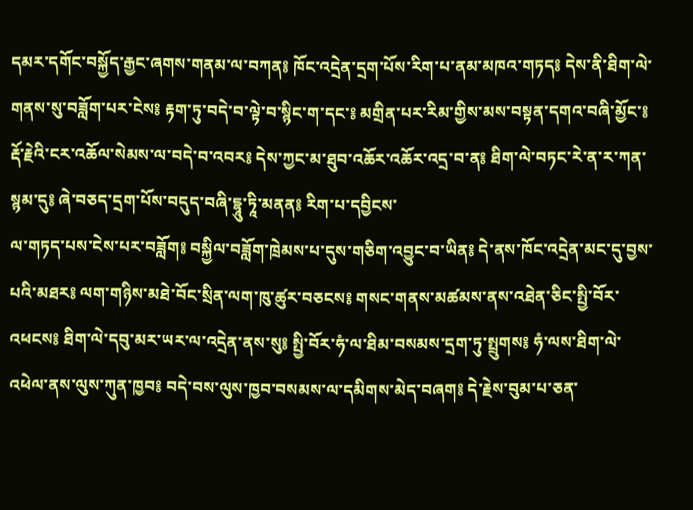དམར་དགོང་བསྐྱོད་རྒྱང་ཞགས་གནམ་ལ་བཀན༔ ཁོང་འདྲེན་དྲག་པོས་རིག་པ་ནམ་མཁའ་གཏད༔ དེས་ནི་ཐིག་ལེ་གནས་སུ་བཟློག་པར་ངེས༔ རྟག་ཏུ་བདེ་བ་ལྟེ་བ་སྙིང་ག་དང་༔ མགྲིན་པར་རིམ་གྱིས་མས་བསྟན་དགའ་བཞི་མྱོང་༔ རྡོ་རྗེའི་ངར་འཆོལ་སེམས་ལ་བདེ་བ་འབར༔ དེས་ཀྱང་མ་ཐུབ་འཆོར་འཆོར་འདྲ་བ་ན༔ ཐིག་ལེ་བཏང་རེ་ན་ར་ཀན་སྙམ་དུ༔ ཞེ་བཅད་དྲག་པོས་བདུད་བཞི་དྷཱུ་ཏཱི་མནན༔ རིག་པ་དབྱིངས་
ལ་གཏད་པས་ངེས་པར་བཟློག༔ བསྐྱིལ་བཟློག་ཁྲེམས་པ་དུས་གཅིག་འབྱུང་བ་ཡིན༔ དེ་ནས་ཁོང་འདྲེན་མང་དུ་བྱས་པའི་མཐར༔ ལག་གཉིས་མཐེ་བོང་སྲིན་ལག་ཁུ་ཚུར་བཅངས༔ གསང་གནས་མཚམས་ནས་འཐེན་ཅིང་སྤྱི་བོར་འཕངས༔ ཐིག་ལེ་དབུ་མར་ཡར་ལ་འདྲེན་ནས་སུ༔ སྤྱི་བོར་ཧཾ་ལ་ཐིམ་བསམས་དྲག་ཏུ་སྤྲུགས༔ ཧཾ་ལས་ཐིག་ལེ་འཕེལ་ནས་ལུས་ཀུན་ཁྱབ༔ བདེ་བས་ལུས་ཁྱབ་བསམས་ལ་དམིགས་མེད་བཞག༔ དེ་རྗེས་བུམ་པ་ཅན་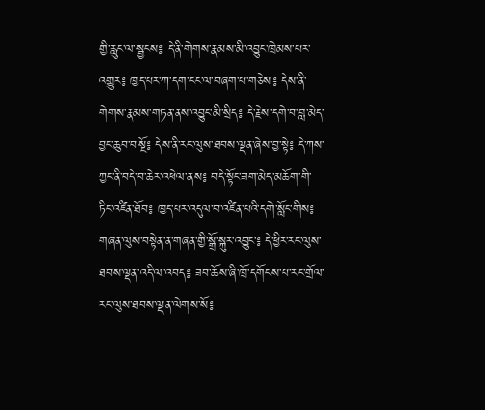གྱི་རླུང་ལ་སྦྱངས༔ དེ་ནི་གེགས་རྣམས་མི་འབྱུང་ཁྲེམས་པར་འགྱུར༔ ཁྱད་པར་ཀ་དག་ངང་ལ་བཞག་པ་གཅེས༔ དེས་ནི་གེགས་རྣམས་གཏན་ནས་འབྱུང་མི་སྲིད༔ དེ་རྗེས་དགེ་བ་བླ་མེད་བྱང་ཆུབ་བསྔོ༔ དེས་ནི་རང་ལུས་ཐབས་ལྡན་ཞེས་བྱ་སྟེ༔ དེ་ཀས་ཀྱང་ནི་བདེ་བ་ཆེར་འཕེལ་ནས༔ བདེ་སྟོང་ཟག་མེད་མཆོག་གི་ཏིང་འཛིན་ཐོབ༔ ཁྱད་པར་འདུལ་བ་འཛིན་པའི་དགེ་སློང་གིས༔ གཞན་ལུས་བསྟེན་ན་གཞན་གྱི་སྒྲོ་སྐུར་འབྱུང་༔ དེ་ཕྱིར་རང་ལུས་ཐབས་ལྡན་འདི་ལ་འབད༔ ཟབ་ཆོས་ཞི་ཁྲོ་དགོངས་པ་རང་གྲོལ་རང་ལུས་ཐབས་ལྡན་ལེགས་སོ༔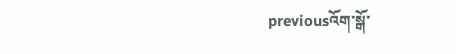previousའོག་སྒོ་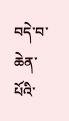བདེ་བ་ཆེན་པོའི་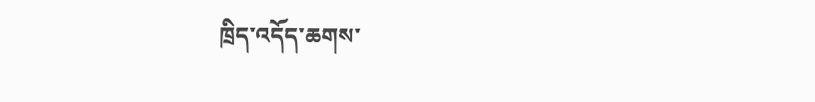ཁྲིད་འདོད་ཆགས་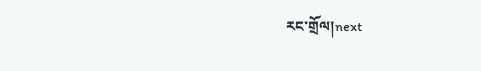རང་གྲོལ།next